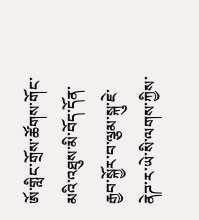ཨོ་གླིང་གྲོས་ཚོགས་གོང་མའི་འཐུས་མི་བོད་དོན་རྒྱབ་སྐྱོར་བ་ལྕམ་སྐུ་ཇེ་ནེཌ་ར་ཡེ་སི་ལགས་ཀྱིས་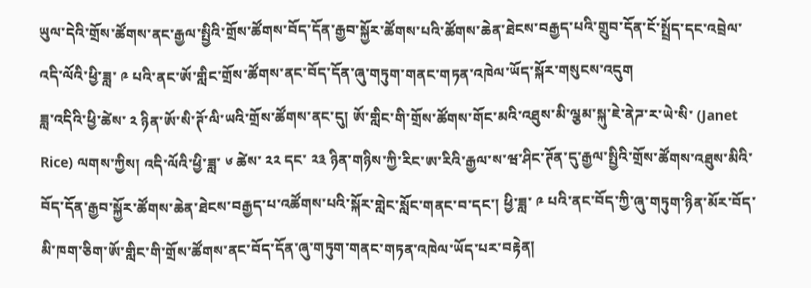ཡུལ་དེའི་གྲོས་ཚོགས་ནང་རྒྱལ་སྤྱིའི་གྲོས་ཚོགས་བོད་དོན་རྒྱབ་སྐྱོར་ཚོགས་པའི་ཚོགས་ཆེན་ཐེངས་བརྒྱད་པའི་གྲུབ་དོན་ངོ་སྤྲོད་དང་འབྲེལ་འདི་ལོའི་ཕྱི་ཟླ་ ༩ པའི་ནང་ཨོ་གླིང་གྲོས་ཚོགས་ནང་བོད་དོན་ཞུ་གཏུག་གནང་གཏན་འཁེལ་ཡོད་སྐོར་གསུངས་འདུག
ཟླ་འདིའི་ཕྱི་ཚེས་ ༢ ཉིན་ཨོ་སི་ཊོ་ལི་ཡའི་གྲོས་ཚོགས་ནང་དུ། ཨོ་གླིང་གི་གྲོས་ཚོགས་གོང་མའི་འཐུས་མི་ལྕམ་སྐུ་ཇེ་ནེཌ་ར་ཡེ་སི་ (Janet Rice) ལགས་ཀྱིས། འདི་ལོའི་ཕྱི་ཟླ་ ༦ ཚེས་ ༢༢ དང་ ༢༣ ཉིན་གཉིས་ཀྱི་རིང་ཨ་རིའི་རྒྱལ་ས་ཝ་ཤིང་ཊོན་དུ་རྒྱལ་སྤྱིའི་གྲོས་ཚོགས་འཐུས་མིའི་བོད་དོན་རྒྱབ་སྐྱོར་ཚོགས་ཆེན་ཐེངས་བརྒྱད་པ་འཚོགས་པའི་སྐོར་གླེང་སློང་གནང་བ་དང་། ཕྱི་ཟླ་ ༩ པའི་ནང་བོད་ཀྱི་ཞུ་གཏུག་ཉིན་མོར་བོད་མི་ཁག་ཅིག་ཨོ་གླིང་གི་གྲོས་ཚོགས་ནང་བོད་དོན་ཞུ་གཏུག་གནང་གཏན་འཁེལ་ཡོད་པར་བརྟེན།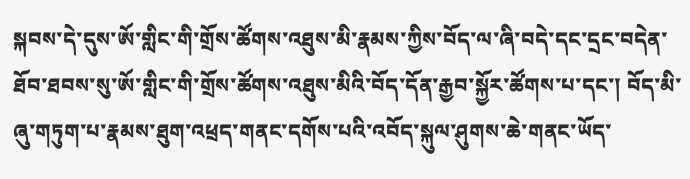སྐབས་དེ་དུས་ཨོ་གླིང་གི་གྲོས་ཚོགས་འཐུས་མི་རྣམས་ཀྱིས་བོད་ལ་ཞི་བདེ་དང་དྲང་བདེན་ཐོབ་ཐབས་སུ་ཨོ་གླིང་གི་གྲོས་ཚོགས་འཐུས་མིའི་བོད་དོན་རྒྱབ་སྐྱོར་ཚོགས་པ་དང་། བོད་མི་ཞུ་གཏུག་པ་རྣམས་ཐུག་འཕྲད་གནང་དགོས་པའི་འབོད་སྐུལ་ཤུགས་ཆེ་གནང་ཡོད་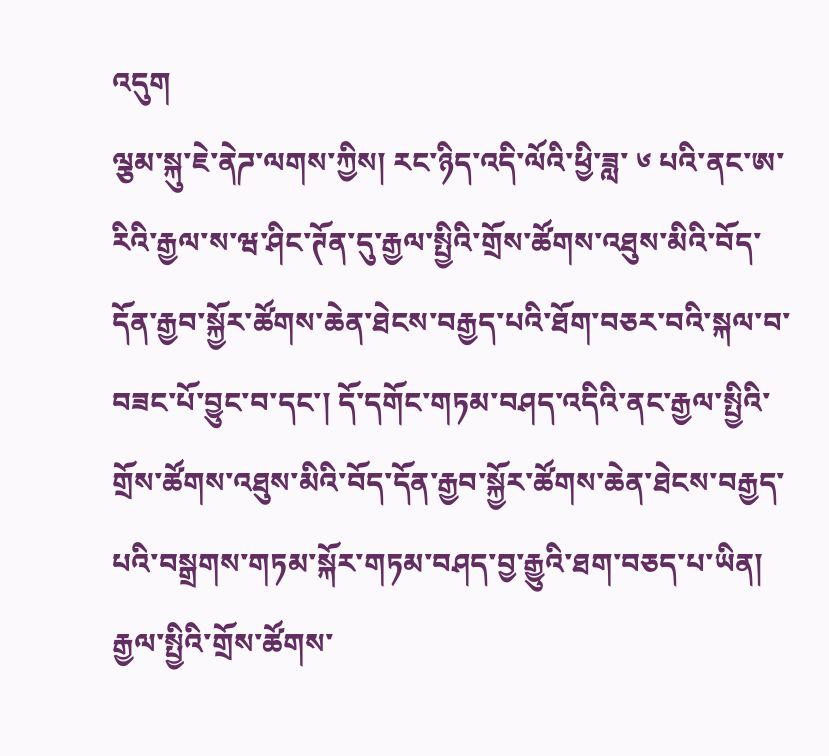འདུག
ལྕམ་སྐུ་ཇེ་ནེཌ་ལགས་ཀྱིས། རང་ཉིད་འདི་ལོའི་ཕྱི་ཟླ་ ༦ པའི་ནང་ཨ་རིའི་རྒྱལ་ས་ཝ་ཤིང་ཊོན་དུ་རྒྱལ་སྤྱིའི་གྲོས་ཚོགས་འཐུས་མིའི་བོད་དོན་རྒྱབ་སྐྱོར་ཚོགས་ཆེན་ཐེངས་བརྒྱད་པའི་ཐོག་བཅར་བའི་སྐལ་བ་བཟང་པོ་བྱུང་བ་དང་། དོ་དགོང་གཏམ་བཤད་འདིའི་ནང་རྒྱལ་སྤྱིའི་གྲོས་ཚོགས་འཐུས་མིའི་བོད་དོན་རྒྱབ་སྐྱོར་ཚོགས་ཆེན་ཐེངས་བརྒྱད་པའི་བསྒྲགས་གཏམ་སྐོར་གཏམ་བཤད་བྱ་རྒྱུའི་ཐག་བཅད་པ་ཡིན། རྒྱལ་སྤྱིའི་གྲོས་ཚོགས་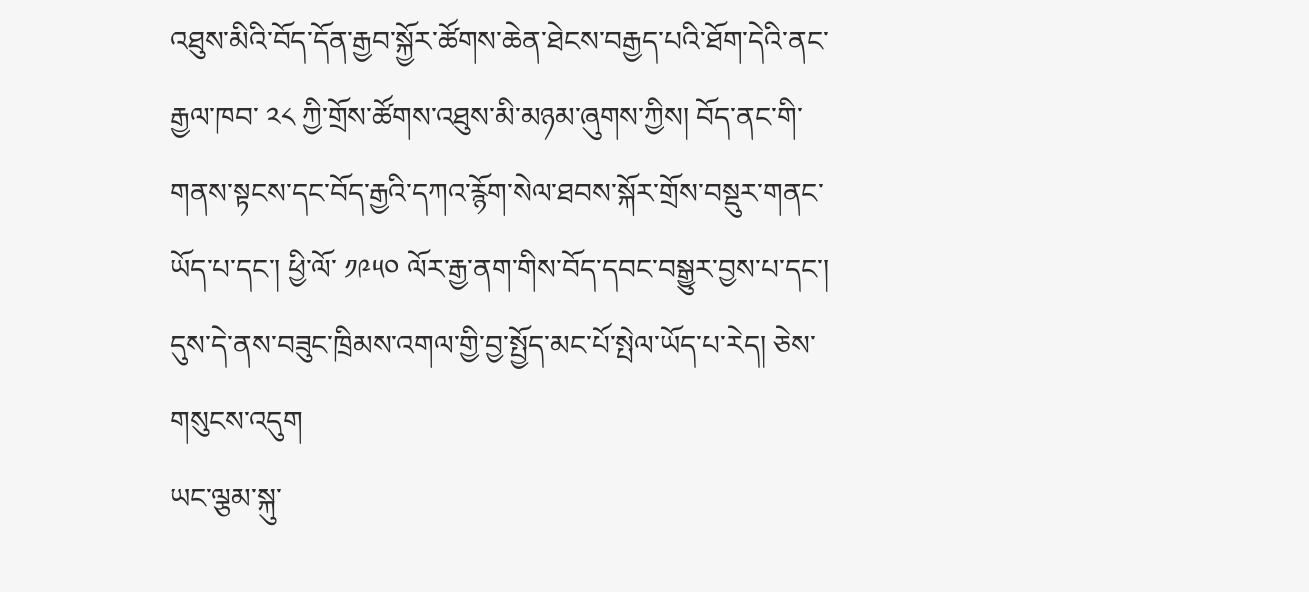འཐུས་མིའི་བོད་དོན་རྒྱབ་སྐྱོར་ཚོགས་ཆེན་ཐེངས་བརྒྱད་པའི་ཐོག་དེའི་ནང་རྒྱལ་ཁབ་ ༢༨ ཀྱི་གྲོས་ཚོགས་འཐུས་མི་མཉམ་ཞུགས་ཀྱིས། བོད་ནང་གི་གནས་སྟངས་དང་བོད་རྒྱའི་དཀའ་རྙོག་སེལ་ཐབས་སྐོར་གྲོས་བསྡུར་གནང་ཡོད་པ་དང་། ཕྱི་ལོ་ ༡༩༥༠ ལོར་རྒྱ་ནག་གིས་བོད་དབང་བསྒྱུར་བྱས་པ་དང་། དུས་དེ་ནས་བཟུང་ཁྲིམས་འགལ་གྱི་བྱ་སྤྱོད་མང་པོ་སྤེལ་ཡོད་པ་རེད། ཅེས་གསུངས་འདུག
ཡང་ལྕམ་སྐུ་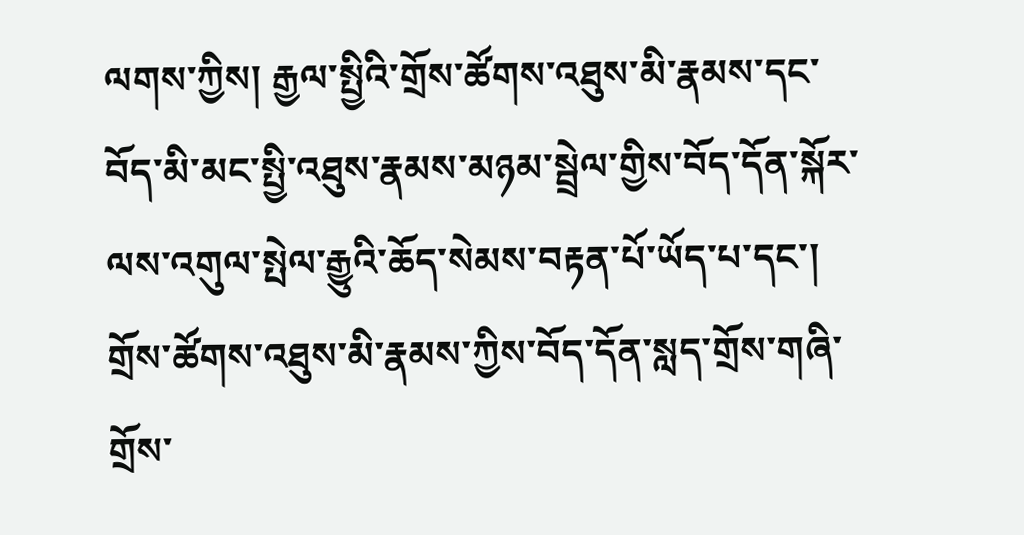ལགས་ཀྱིས། རྒྱལ་སྤྱིའི་གྲོས་ཚོགས་འཐུས་མི་རྣམས་དང་བོད་མི་མང་སྤྱི་འཐུས་རྣམས་མཉམ་སྦྲེལ་གྱིས་བོད་དོན་སྐོར་ལས་འགུལ་སྤེལ་རྒྱུའི་ཆོད་སེམས་བརྟན་པོ་ཡོད་པ་དང་། གྲོས་ཚོགས་འཐུས་མི་རྣམས་ཀྱིས་བོད་དོན་སླད་གྲོས་གཞི་གྲོས་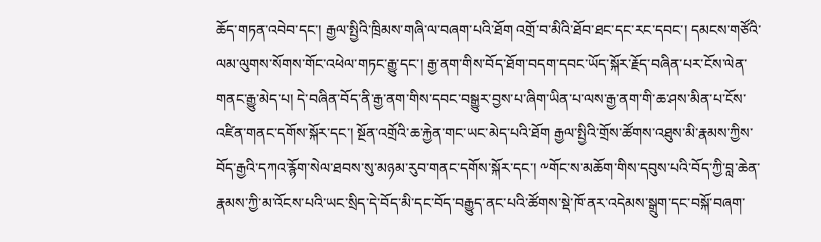ཆོད་གཏན་འབེབ་དང་། རྒྱལ་སྤྱིའི་ཁྲིམས་གཞི་ལ་བཞག་པའི་ཐོག འགྲོ་བ་མིའི་ཐོབ་ཐང་དང་རང་དབང་། དམངས་གཙོའི་ལམ་ལུགས་སོགས་གོང་འཕེལ་གཏང་རྒྱུ་དང་། རྒྱ་ནག་གིས་བོད་ཐོག་བདག་དབང་ཡོད་སྐོར་རྗོད་བཞིན་པར་ངོས་ལེན་གནང་རྒྱུ་མེད་པ། དེ་བཞིན་བོད་ནི་རྒྱ་ནག་གིས་དབང་བསྒྱུར་བྱས་པ་ཞིག་ཡིན་པ་ལས་རྒྱ་ནག་གི་ཆ་ཤས་མིན་པ་ངོས་འཛིན་གནང་དགོས་སྐོར་དང་། སྔོན་འགྲོའི་ཆ་རྐྱེན་གང་ཡང་མེད་པའི་ཐོག རྒྱལ་སྤྱིའི་གྲོས་ཚོགས་འཐུས་མི་རྣམས་ཀྱིས་བོད་རྒྱའི་དཀའ་རྙོག་སེལ་ཐབས་སུ་མཉམ་རུབ་གནང་དགོས་སྐོར་དང་། ༸གོང་ས་མཆོག་གིས་དབུས་པའི་བོད་ཀྱི་བླ་ཆེན་རྣམས་ཀྱི་མ་འོངས་པའི་ཡང་སྲིད་དེ་བོད་མི་དང་བོད་བརྒྱུད་ནང་པའི་ཚོགས་སྡེ་ཁོ་ནར་འདེམས་སྒྲུག་དང་བསྐོ་བཞག་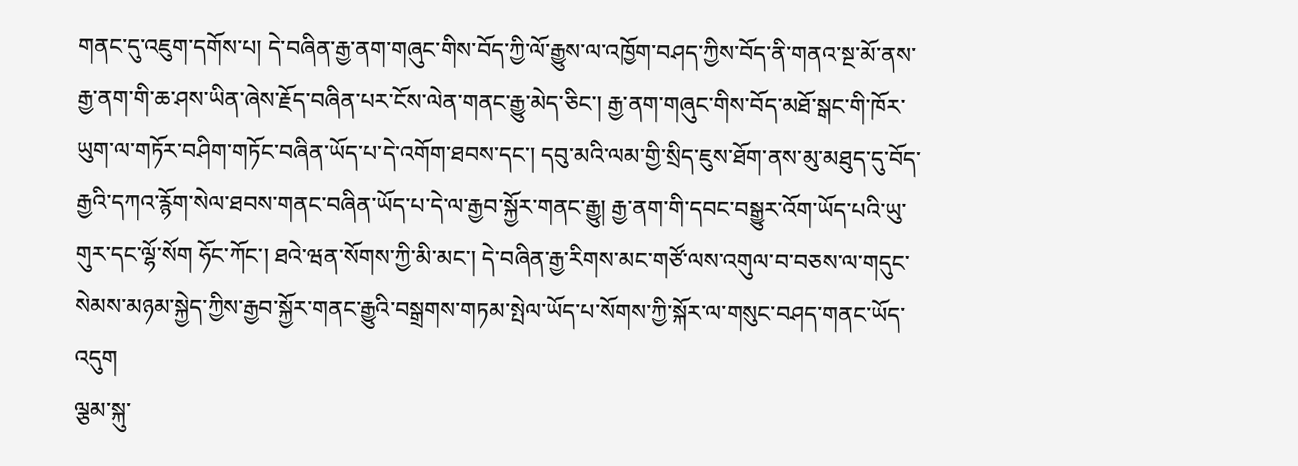གནང་དུ་འཇུག་དགོས་པ། དེ་བཞིན་རྒྱ་ནག་གཞུང་གིས་བོད་ཀྱི་ལོ་རྒྱུས་ལ་འཁྱོག་བཤད་ཀྱིས་བོད་ནི་གནའ་སྔ་མོ་ནས་རྒྱ་ནག་གི་ཆ་ཤས་ཡིན་ཞེས་རྗོད་བཞིན་པར་ངོས་ལེན་གནང་རྒྱུ་མེད་ཅིང་། རྒྱ་ནག་གཞུང་གིས་བོད་མཐོ་སྒང་གི་ཁོར་ཡུག་ལ་གཏོར་བཤིག་གཏོང་བཞིན་ཡོད་པ་དེ་འགོག་ཐབས་དང་། དབུ་མའི་ལམ་གྱི་སྲིད་ཇུས་ཐོག་ནས་མུ་མཐུད་དུ་བོད་རྒྱའི་དཀའ་རྙོག་སེལ་ཐབས་གནང་བཞིན་ཡོད་པ་དེ་ལ་རྒྱབ་སྐྱོར་གནང་རྒྱུ། རྒྱ་ནག་གི་དབང་བསྒྱུར་འོག་ཡོད་པའི་ཡུ་གུར་དང་ལྷོ་སོག ཧོང་ཀོང་། ཐའེ་ཝན་སོགས་ཀྱི་མི་མང་། དེ་བཞིན་རྒྱ་རིགས་མང་གཙོ་ལས་འགུལ་བ་བཅས་ལ་གདུང་སེམས་མཉམ་སྐྱེད་ཀྱིས་རྒྱབ་སྐྱོར་གནང་རྒྱུའི་བསྒྲགས་གཏམ་སྤེལ་ཡོད་པ་སོགས་ཀྱི་སྐོར་ལ་གསུང་བཤད་གནང་ཡོད་འདུག
ལྕམ་སྐུ་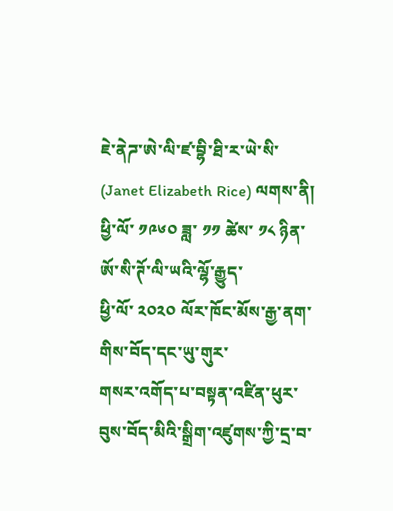ཇེ་ནེཌ་ཨེ་ལི་ཛ་བྷི་ཐི་ར་ཡེ་སི་ (Janet Elizabeth Rice) ལགས་ནི། ཕྱི་ལོ་ ༡༩༦༠ ཟླ་ ༡༡ ཚེས་ ༡༨ ཉིན་ཨོ་སི་ཊོ་ལི་ཡའི་ལྷོ་རྒྱུད་
ཕྱི་ལོ་ ༢༠༢༠ ལོར་ཁོང་མོས་རྒྱ་ནག་གིས་བོད་དང་ཡུ་གུར་
གསར་འགོད་པ་བསྟན་འཛིན་ཕུར་བུས་བོད་མིའི་སྒྲིག་འཛུགས་ཀྱི་དྲ་བ་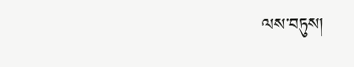ལས་བཏུས།